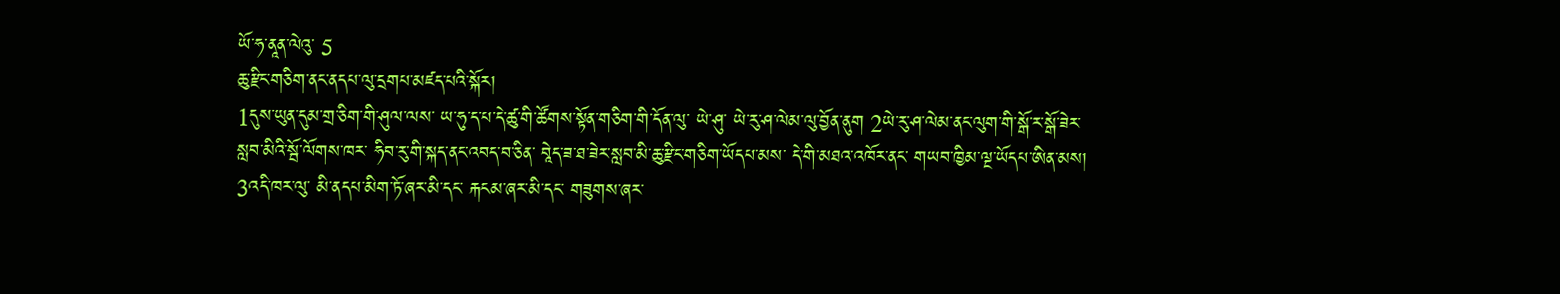ཡོ་ཧ་ནཱན་ལེའུ་ 5
ཆུ་རྫིང་གཅིག་ནང་ནདཔ་ལུ་དྲགཔ་མཛད་པའི་སྐོར།
1དུས་ཡུན་དུམ་གྲ་ཅིག་གི་ཤུལ་ལས་ ཡ་ཧུ་ད་པ་དེ་ཚུ་གི་ཚོགས་སྟོན་གཅིག་གི་དོན་ལུ་ ཡེ་ཤུ་ ཡེ་རུ་ཤ་ལེམ་ལུ་བྱོན་ནུག 2ཡེ་རུ་ཤ་ལེམ་ནང་ལུག་གི་སྒོ་ར་སྒོ་ཟེར་སླབ་མིའི་སྦོ་ལོགས་ཁར་ ཧིབ་རུ་གི་སྐད་ནང་འབད་བ་ཅིན་ བཱེད་ཟ་ཐ་ཟེར་སླབ་མི་ཆུ་རྫིང་གཅིག་ཡོདཔ་མས་ དེ་གི་མཐའ་འཁོར་ནང་ གཡབ་ཁྱིམ་ལྔ་ཡོདཔ་ཨིན་མས། 3འདི་ཁར་ལུ་ མི་ནདཔ་མིག་ཏོ་ཞར་མི་དང་ རྐངམ་ཞར་མི་དང་ གཟུགས་ཞར་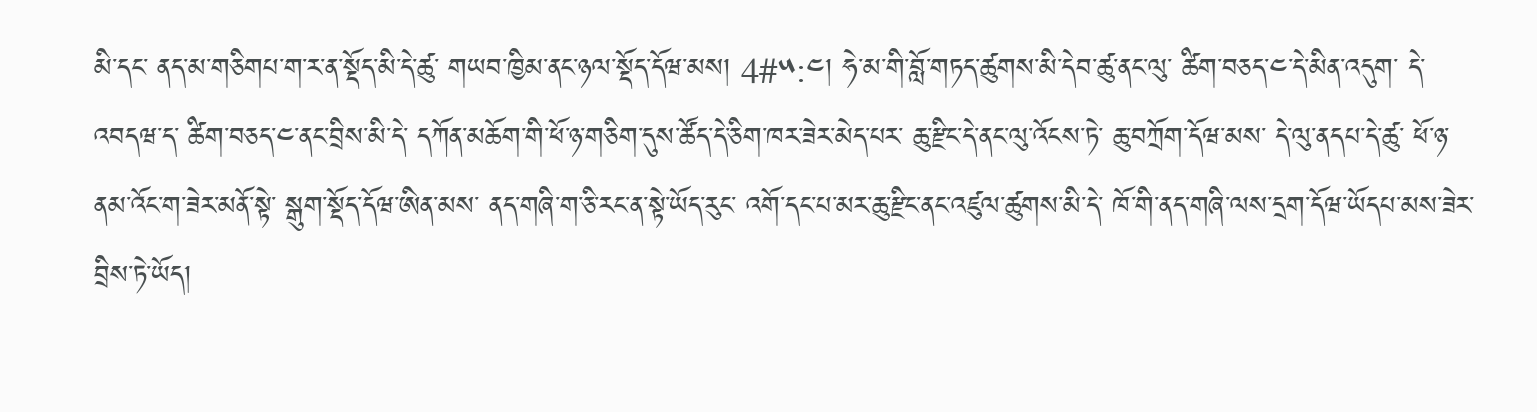མི་དང་ ནད་མ་གཅིགཔ་ག་ར་ན་སྡོད་མི་དེ་ཚུ་ གཡབ་ཁྱིམ་ནང་ཉལ་སྡོད་དོཝ་མས། 4#༥:༤། ཧེ་མ་གི་བློ་གཏད་ཚུགས་མི་དེབ་ཚུ་ནང་ལུ་ ཚིག་བཅད་༤་དེ་མིན་འདུག་ དེ་འབདཝ་ད་ ཚིག་བཅད་༤་ནང་བྲིས་མི་དེ་ དཀོན་མཆོག་གི་ཕོ་ཉ་གཅིག་དུས་ཚོད་དེ་ཅིག་ཁར་ཟེར་མེད་པར་ ཆུ་རྫིང་དེ་ནང་ལུ་འོངས་ཏེ་ ཆུ་བཀྲོག་དོཝ་མས་ དེ་ལུ་ནདཔ་དེ་ཚུ་ ཕོ་ཉ་ནམ་འོང་ག་ཟེར་མནོ་སྟེ་ སྒུག་སྡོད་དོཝ་ཨིན་མས་ ནད་གཞི་ག་ཅི་རང་ན་སྟེ་ཡོད་རུང་ འགོ་དང་པ་མར་ཆུ་རྫིང་ནང་འཛུལ་ཚུགས་མི་དེ་ ཁོ་གི་ནད་གཞི་ལས་དྲག་དོཝ་ཡོདཔ་མས་ཟེར་ བྲིས་ཏེ་ཡོད།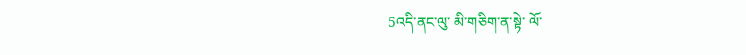5འདི་ནང་ལུ་ མི་གཅིག་ན་སྟེ་ ལོ་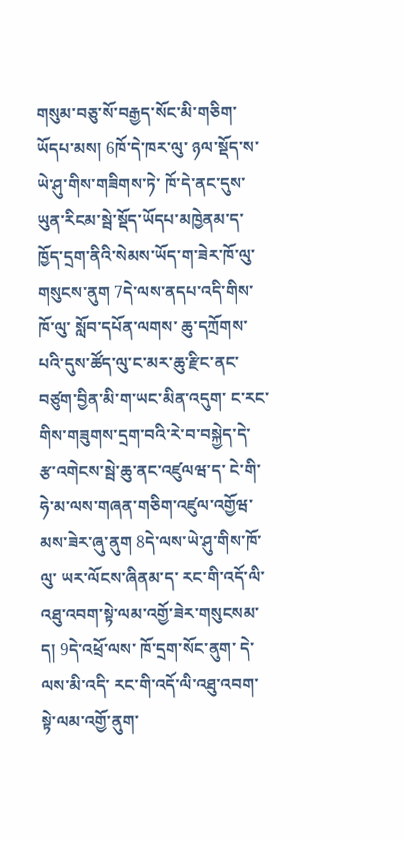གསུམ་བཅུ་སོ་བརྒྱད་སོང་མི་གཅིག་ཡོདཔ་མས། 6ཁོ་དེ་ཁར་ལུ་ ཉལ་སྡོད་ས་ ཡེ་ཤུ་གིས་གཟིགས་ཏེ་ ཁོ་དེ་ནང་དུས་ཡུན་རིངམ་སྦེ་སྡོད་ཡོདཔ་མཁྱེནམ་ད་ ཁྱོད་དྲག་ནིའི་སེམས་ཡོད་ག་ཟེར་ཁོ་ལུ་གསུངས་ནུག 7དེ་ལས་ནདཔ་འདི་གིས་ཁོ་ལུ་ སློབ་དཔོན་ལགས་ ཆུ་དཀྲོགས་པའི་དུས་ཚོད་ལུ་ང་མར་ཆུ་རྫིང་ནང་བཙུག་བྱིན་མི་ག་ཡང་མིན་འདུག་ ང་རང་གིས་གཟུགས་དྲག་བའི་རེ་བ་བསྐྱེད་དེ་ རྩ་འགེངས་སྦེ་ཆུ་ནང་འཛུལཝ་ད་ ངེ་གི་ཧེ་མ་ལས་གཞན་གཅིག་འཛུལ་འགྱོཝ་མས་ཟེར་ཞུ་ནུག 8དེ་ལས་ཡེ་ཤུ་གིས་ཁོ་ལུ་ ཡར་ལོངས་ཞིནམ་ད་ རང་གི་འདོ་ལི་འཐུ་འབག་སྟེ་ལམ་འགྱོ་ཟེར་གསུངསམ་ད། 9དེ་འཕྲོ་ལས་ ཁོ་དྲག་སོང་ནུག་ དེ་ལས་མི་འདི་ རང་གི་འདོ་ལི་འཐུ་འབག་སྟེ་ལམ་འགྱོ་ནུག་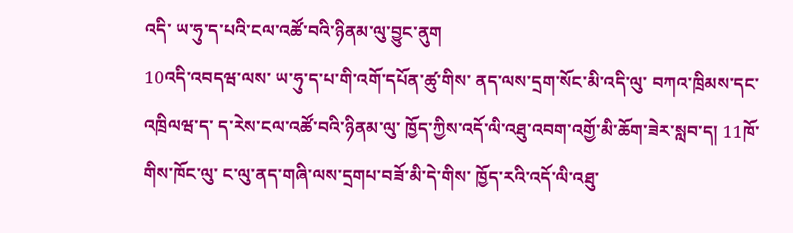འདི་ ཡ་ཧུ་ད་པའི་ངལ་འཚོ་བའི་ཉིནམ་ལུ་བྱུང་ནུག
10འདི་འབདཝ་ལས་ ཡ་ཧུ་ད་པ་གི་འགོ་དཔོན་ཚུ་གིས་ ནད་ལས་དྲག་སོང་མི་འདི་ལུ་ བཀའ་ཁྲིམས་དང་འཁྲིལཝ་ད་ ད་རེས་ངལ་འཚོ་བའི་ཉིནམ་ལུ་ ཁྱོད་ཀྱིས་འདོ་ལི་འཐུ་འབག་འགྱོ་མི་ཆོག་ཟེར་སླབ་ད། 11ཁོ་གིས་ཁོང་ལུ་ ང་ལུ་ནད་གཞི་ལས་དྲགཔ་བཟོ་མི་དེ་གིས་ ཁྱོད་རའི་འདོ་ལི་འཐུ་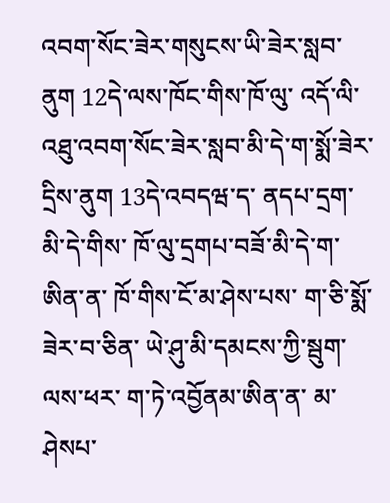འབག་སོང་ཟེར་གསུངས་ཡི་ཟེར་སླབ་ནུག 12དེ་ལས་ཁོང་གིས་ཁོ་ལུ་ འདོ་ལི་འཐུ་འབག་སོང་ཟེར་སླབ་མི་དེ་ག་སྨོ་ཟེར་དྲིས་ནུག 13དེ་འབདཝ་ད་ ནདཔ་དྲག་མི་དེ་གིས་ ཁོ་ལུ་དྲགཔ་བཟོ་མི་དེ་ག་ཨིན་ན་ ཁོ་གིས་ངོ་མ་ཤེས་པས་ ག་ཅི་སྨོ་ཟེར་བ་ཅིན་ ཡེ་ཤུ་མི་དམངས་ཀྱི་སྦུག་ལས་ཕར་ ག་ཏེ་འབྱོནམ་ཨིན་ན་ མ་ཤེསཔ་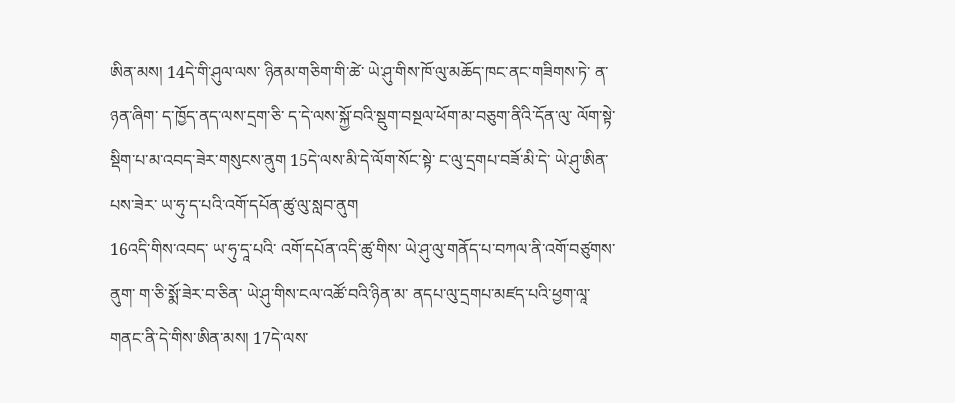ཨིན་མས། 14དེ་གི་ཤུལ་ལས་ ཉིནམ་གཅིག་གི་ཚེ་ ཡེ་ཤུ་གིས་ཁོ་ལུ་མཆོད་ཁང་ནང་གཟིགས་ཏེ་ ན་ཉན་ཞིག་ ད་ཁྱོད་ནད་ལས་དྲག་ཅི་ ད་དེ་ལས་སྐྱོ་བའི་སྡུག་བསྔལ་ཕོག་མ་བཅུག་ནིའི་དོན་ལུ་ ལོག་སྟེ་སྡིག་པ་མ་འབད་ཟེར་གསུངས་ནུག 15དེ་ལས་མི་དེ་ལོག་སོང་སྟེ་ ང་ལུ་དྲགཔ་བཟོ་མི་དེ་ ཡེ་ཤུ་ཨིན་པས་ཟེར་ ཡ་ཧུ་ད་པའི་འགོ་དཔོན་ཚུ་ལུ་སླབ་ནུག
16འདི་གིས་འབད་ ཡ་ཧུ་དཱ་པའི་ འགོ་དཔོན་འདི་ཚུ་གིས་ ཡེ་ཤུ་ལུ་གནོད་པ་བཀལ་ནི་འགོ་བཙུགས་ནུག་ ག་ཅི་སྨོ་ཟེར་བ་ཅིན་ ཡེ་ཤུ་གིས་ངལ་འཚོ་བའི་ཉིན་མ་ ནདཔ་ལུ་དྲགཔ་མཛད་པའི་ཕྱག་ལཱ་གནང་ནི་དེ་གིས་ཨིན་མས། 17དེ་ལས་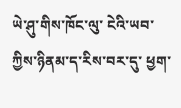ཡེ་ཤུ་གིས་ཁོང་ལུ་ ངེའི་ཡབ་ཀྱིས་ཉིནམ་ད་རིས་བར་དུ་ ཕྱག་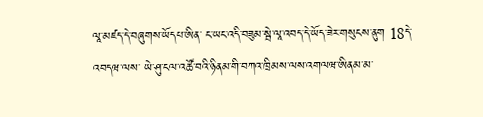ལཱ་མཛད་དེ་བཞུགས་ཡོདཔ་ཨིན་ ང་ཡང་འདི་བཟུམ་སྦེ་ལཱ་འབད་དེ་ཡོད་ཟེར་གསུངས་ནུག 18དེ་འབདཝ་ལས་ ཡེ་ཤུ་ངལ་འཚོ་བའི་ཉིནམ་གི་བཀའ་ཁྲིམས་ལས་འགལཝ་ཨིནམ་མ་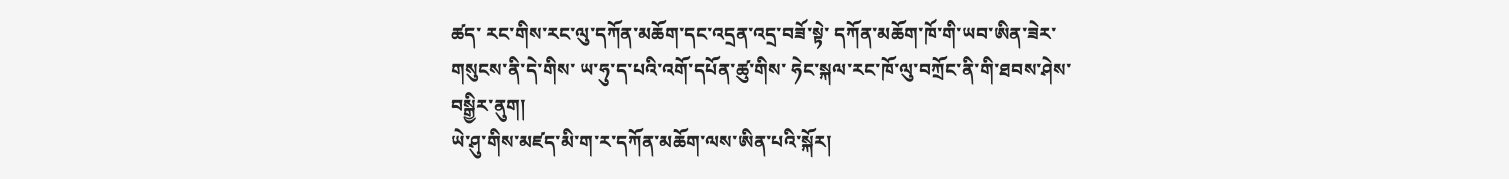ཚད་ རང་གིས་རང་ལུ་དཀོན་མཆོག་དང་འདྲན་འདྲ་བཟོ་སྟེ་ དཀོན་མཆོག་ཁོ་གི་ཡབ་ཨིན་ཟེར་གསུངས་ནི་དེ་གིས་ ཡ་ཧུ་ད་པའི་འགོ་དཔོན་ཚུ་གིས་ ཧེང་སྐལ་རང་ཁོ་ལུ་བཀྲོང་ནི་གི་ཐབས་ཤེས་བསྒྱིར་ནུག།
ཡེ་ཤུ་གིས་མཛད་མི་ག་ར་དཀོན་མཆོག་ལས་ཨིན་པའི་སྐོར།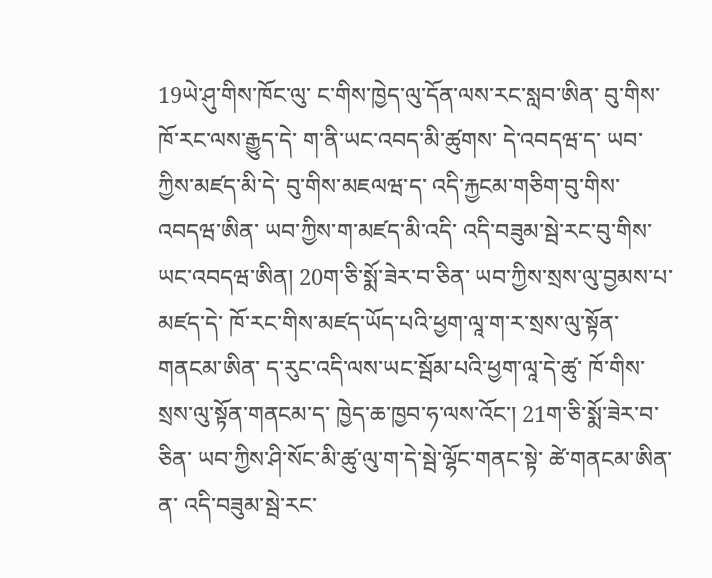19ཡེ་ཤུ་གིས་ཁོང་ལུ་ ང་གིས་ཁྱེད་ལུ་དོན་ལས་རང་སླབ་ཨིན་ བུ་གིས་ ཁོ་རང་ལས་རྒྱུད་དེ་ ག་ནི་ཡང་འབད་མི་ཚུགས་ དེ་འབདཝ་ད་ ཡབ་ཀྱིས་མཛད་མི་དེ་ བུ་གིས་མཇལཝ་ད་ འདི་རྐྱངམ་གཅིག་བུ་གིས་འབདཝ་ཨིན་ ཡབ་ཀྱིས་ག་མཛད་མི་འདི་ འདི་བཟུམ་སྦེ་རང་བུ་གིས་ཡང་འབདཝ་ཨིན། 20ག་ཅི་སྨོ་ཟེར་བ་ཅིན་ ཡབ་ཀྱིས་སྲས་ལུ་བྱམས་པ་མཛད་དེ་ ཁོ་རང་གིས་མཛད་ཡོད་པའི་ཕྱག་ལཱ་ག་ར་སྲས་ལུ་སྟོན་གནངམ་ཨིན་ ད་རུང་འདི་ལས་ཡང་སྦོམ་པའི་ཕྱག་ལཱ་དེ་ཚུ་ ཁོ་གིས་སྲས་ལུ་སྟོན་གནངམ་ད་ ཁྱེད་ཆ་ཁྱབ་ཧ་ལས་འོང་། 21ག་ཅི་སྨོ་ཟེར་བ་ཅིན་ ཡབ་ཀྱིས་ཤི་སོང་མི་ཚུ་ལུ་ག་དེ་སྦེ་ལྷོང་གནང་སྟེ་ ཚེ་གནངམ་ཨིན་ན་ འདི་བཟུམ་སྦེ་རང་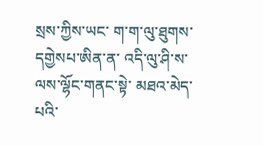སྲས་ཀྱིས་ཡང་ ག་ག་ལུ་ཐུགས་དགྱེསཔ་ཨིན་ན་ འདི་ལུ་ཤི་ས་ལས་ལྷོང་གནང་སྟེ་ མཐའ་མེད་པའི་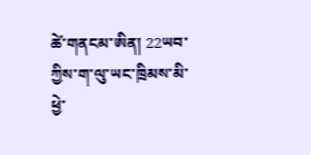ཚེ་གནངམ་ཨིན། 22ཡབ་ཀྱིས་ག་ལུ་ཡང་ཁྲིམས་མི་ཕྱེ་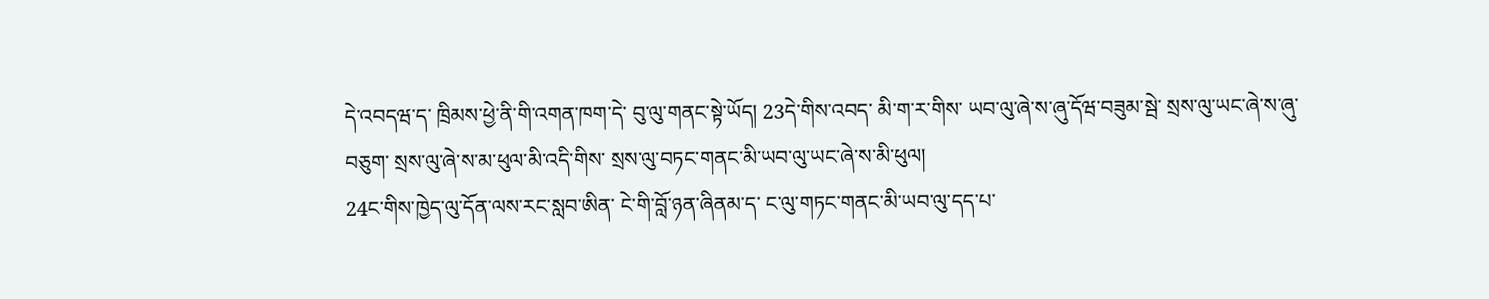དེ་འབདཝ་ད་ ཁྲིམས་ཕྱེ་ནི་གི་འགན་ཁག་དེ་ བུ་ལུ་གནང་སྟེ་ཡོད། 23དེ་གིས་འབད་ མི་ག་ར་གིས་ ཡབ་ལུ་ཞེ་ས་ཞུ་དོཝ་བཟུམ་སྦེ་ སྲས་ལུ་ཡང་ཞེ་ས་ཞུ་བཅུག་ སྲས་ལུ་ཞེ་ས་མ་ཕུལ་མི་འདི་གིས་ སྲས་ལུ་བཏང་གནང་མི་ཡབ་ལུ་ཡང་ཞེ་ས་མི་ཕུལ།
24ང་གིས་ཁྱེད་ལུ་དོན་ལས་རང་སླབ་ཨིན་ ངེ་གི་བློ་ཉན་ཞིནམ་ད་ ང་ལུ་གཏང་གནང་མི་ཡབ་ལུ་དད་པ་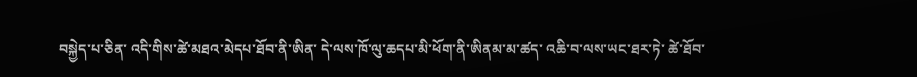བསྐྱེད་པ་ཅིན་ འདི་གིས་ཚེ་མཐའ་མེདཔ་ཐོབ་ནི་ཨིན་ དེ་ལས་ཁོ་ལུ་ཆདཔ་མི་ཕོག་ནི་ཨིནམ་མ་ཚད་ འཆི་བ་ལས་ཡང་ཐར་ཏེ་ ཚེ་ཐོབ་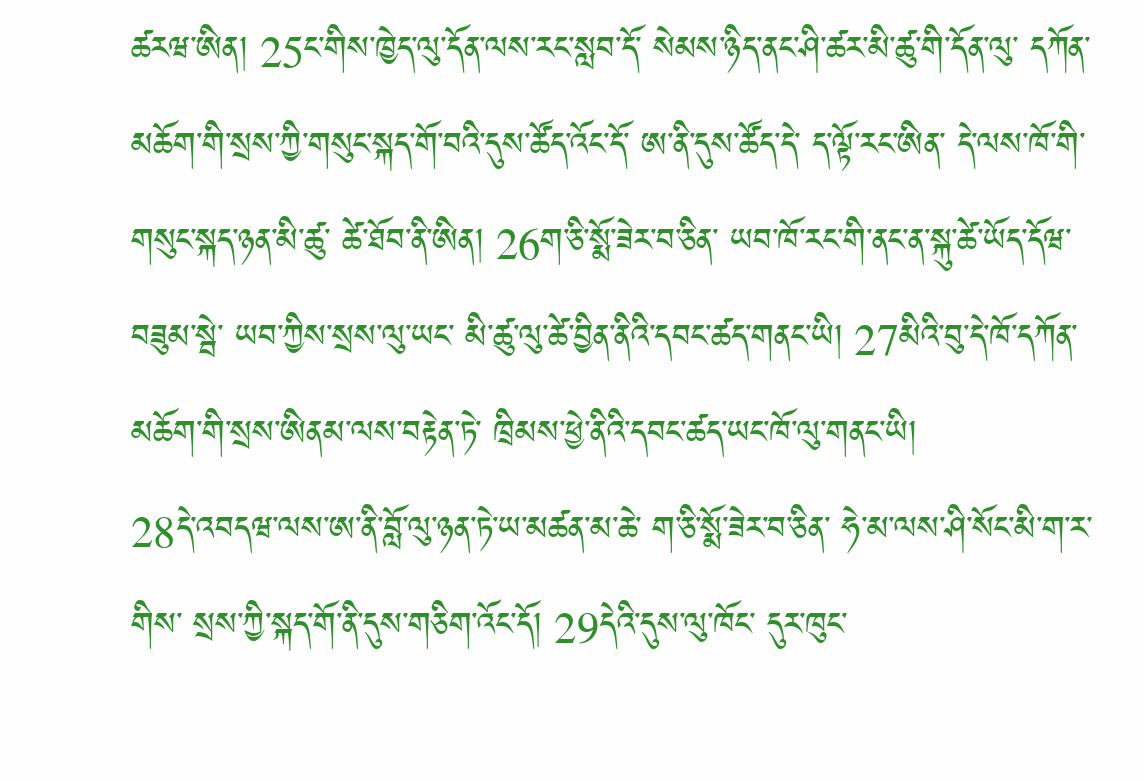ཚརཝ་ཨིན། 25ང་གིས་ཁྱེད་ལུ་དོན་ལས་རང་སླབ་དོ་ སེམས་ཉིད་ནང་ཤི་ཚར་མི་ཚུ་གི་དོན་ལུ་ དཀོན་མཆོག་གི་སྲས་ཀྱི་གསུང་སྐད་གོ་བའི་དུས་ཚོད་འོང་དོ་ ཨ་ནི་དུས་ཚོད་དེ་ ད་ལྟོ་རང་ཨིན་ དེ་ལས་ཁོ་གི་གསུང་སྐད་ཉན་མི་ཚུ་ ཚེ་ཐོབ་ནི་ཨིན། 26ག་ཅི་སྨོ་ཟེར་བ་ཅིན་ ཡབ་ཁོ་རང་གི་ནང་ན་སྐུ་ཚེ་ཡོད་དོཝ་བཟུམ་སྦེ་ ཡབ་ཀྱིས་སྲས་ལུ་ཡང་ མི་ཚུ་ལུ་ཚེ་བྱིན་ནིའི་དབང་ཚད་གནང་ཡི། 27མིའི་བུ་དེ་ཁོ་དཀོན་མཆོག་གི་སྲས་ཨིནམ་ལས་བརྟེན་ཏེ་ ཁྲིམས་ཕྱེ་ནིའི་དབང་ཚད་ཡང་ཁོ་ལུ་གནང་ཡི།
28དེ་འབདཝ་ལས་ཨ་ནི་བློ་ལུ་ཉན་ཏེ་ཡ་མཚན་མ་ཆེ་ ག་ཅི་སྨོ་ཟེར་བ་ཅིན་ ཧེ་མ་ལས་ཤི་སོང་མི་ག་ར་གིས་ སྲས་ཀྱི་སྐད་གོ་ནི་དུས་གཅིག་འོང་དོ། 29དེའི་དུས་ལུ་ཁོང་ དུར་ཁུང་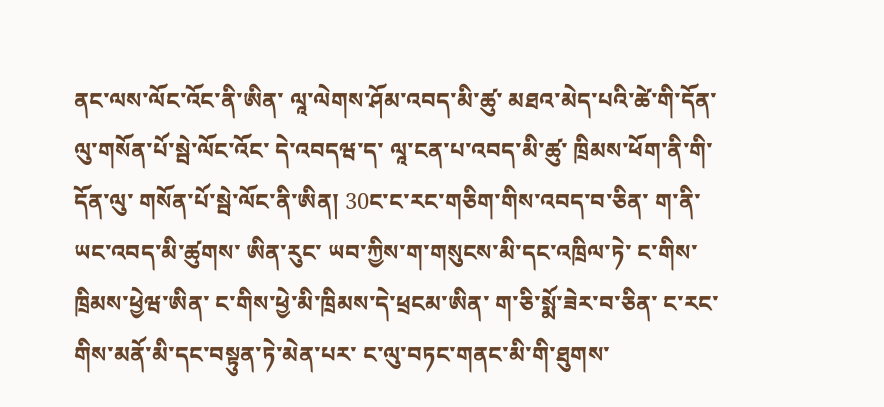ནང་ལས་ལོང་འོང་ནི་ཨིན་ ལཱ་ལེགས་ཤོམ་འབད་མི་ཚུ་ མཐའ་མེད་པའི་ཚེ་གི་དོན་ལུ་གསོན་པོ་སྦེ་ལོང་འོང་ དེ་འབདཝ་ད་ ལཱ་ངན་པ་འབད་མི་ཚུ་ ཁྲིམས་ཕོག་ནི་གི་དོན་ལུ་ གསོན་པོ་སྦེ་ལོང་ནི་ཨིན། 30ང་ང་རང་གཅིག་གིས་འབད་བ་ཅིན་ ག་ནི་ཡང་འབད་མི་ཚུགས་ ཨིན་རུང་ ཡབ་ཀྱིས་ག་གསུངས་མི་དང་འཁྲིལ་ཏེ་ ང་གིས་ཁྲིམས་ཕྱེཝ་ཨིན་ ང་གིས་ཕྱེ་མི་ཁྲིམས་དེ་ཕྲངམ་ཨིན་ ག་ཅི་སྨོ་ཟེར་བ་ཅིན་ ང་རང་གིས་མནོ་མི་དང་བསྟུན་ཏེ་མེན་པར་ ང་ལུ་བཏང་གནང་མི་གི་ཐུགས་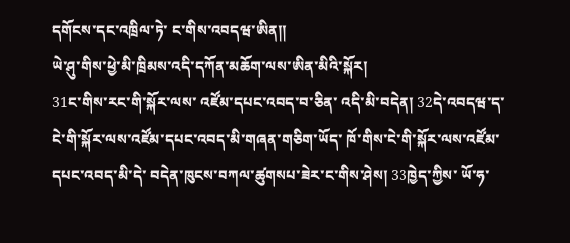དགོངས་དང་འཁྲིལ་ཏེ་ ང་གིས་འབདཝ་ཨིན།།
ཡེ་ཤུ་གིས་ཕྱེ་མི་ཁྲིམས་འདི་དཀོན་མཆོག་ལས་ཨིན་མིའི་སྐོར།
31ང་གིས་རང་གི་སྐོར་ལས་ འཛོམ་དཔང་འབད་བ་ཅིན་ འདི་མི་བདེན། 32དེ་འབདཝ་ད་ ངེ་གི་སྐོར་ལས་འཛོམ་དཔང་འབད་མི་གཞན་གཅིག་ཡོད་ ཁོ་གིས་ངེ་གི་སྐོར་ལས་འཛོམ་དཔང་འབད་མི་དེ་ བདེན་ཁུངས་བཀལ་ཚུགསཔ་ཟེར་ང་གིས་ཤེས། 33ཁྱེད་ཀྱིས་ ཡོ་ཧ་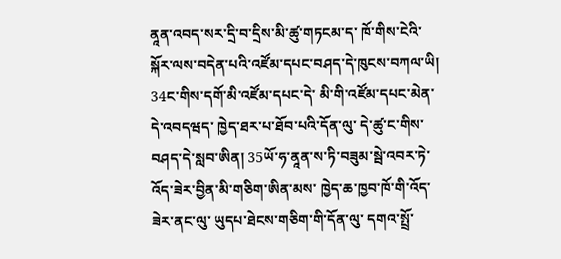ནཱན་འབད་སར་དྲི་བ་དྲིས་མི་ཚུ་གཏངམ་ད་ ཁོ་གིས་ངེའི་སྐོར་ལས་བདེན་པའི་འཛོམ་དཔང་བཤད་དེ་ཁུངས་བཀལ་ཡི། 34ང་གིས་དགོ་མི་འཛོམ་དཔང་དེ་ མི་གི་འཛོམ་དཔང་མེན་ དེ་འབདཝད་ ཁྱེད་ཐར་པ་ཐོབ་པའི་དོན་ལུ་ དེ་ཚུ་ང་གིས་བཤད་དེ་སླབ་ཨིན། 35ཡོ་ཧ་ནཱན་ས་ཏི་བཟུམ་སྦེ་འབར་ཏེ་ འོད་ཟེར་བྱིན་མི་གཅིག་ཨིན་མས་ ཁྱེད་ཆ་ཁྱབ་ཁོ་གི་འོད་ཟེར་ནང་ལུ་ ཡུདཔ་ཐེངས་གཅིག་གི་དོན་ལུ་ དགའ་སྤྲོ་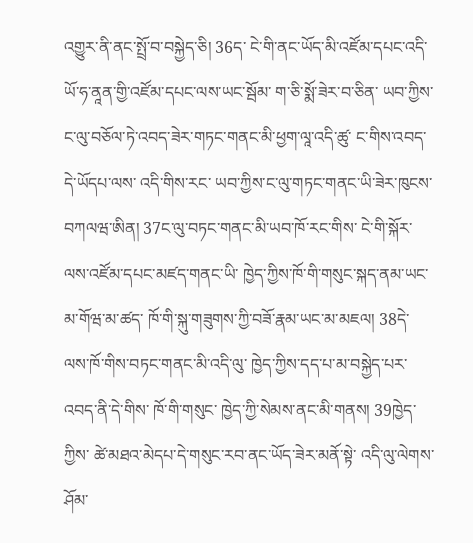འགྱུར་ནི་ནང་སྤྲོ་བ་བསྐྱེད་ཅི། 36ད་ ངེ་གི་ནང་ཡོད་མི་འཛོམ་དཔང་འདི་ ཡོ་ཧ་ནཱན་གྱི་འཛོམ་དཔང་ལས་ཡང་སྦོམ་ ག་ཅི་སྨོ་ཟེར་བ་ཅིན་ ཡབ་ཀྱིས་ང་ལུ་བཅོལ་ཏེ་འབད་ཟེར་གཏང་གནང་མི་ཕྱག་ལཱ་འདི་ཚུ་ ང་གིས་འབད་དེ་ཡོདཔ་ལས་ འདི་གིས་རང་ ཡབ་ཀྱིས་ང་ལུ་གཏང་གནང་ཡི་ཟེར་ཁུངས་བཀལཝ་ཨིན། 37ང་ལུ་བཏང་གནང་མི་ཡབ་ཁོ་རང་གིས་ ངེ་གི་སྐོར་ལས་འཛོམ་དཔང་མཛད་གནང་ཡི་ ཁྱེད་ཀྱིས་ཁོ་གི་གསུང་སྐད་ནམ་ཡང་མ་གོཝ་མ་ཚད་ ཁོ་གི་སྐུ་གཟུགས་ཀྱི་བཟོ་རྣམ་ཡང་མ་མཇལ། 38དེ་ལས་ཁོ་གིས་བཏང་གནང་མི་འདི་ལུ་ ཁྱེད་ཀྱིས་དད་པ་མ་བསྐྱེད་པར་འབད་ནི་དེ་གིས་ ཁོ་གི་གསུང་ ཁྱེད་ཀྱི་སེམས་ནང་མི་གནས། 39ཁྱེད་ཀྱིས་ ཚེ་མཐའ་མེདཔ་དེ་གསུང་རབ་ནང་ཡོད་ཟེར་མནོ་སྟེ་ འདི་ལུ་ལེགས་ཤོམ་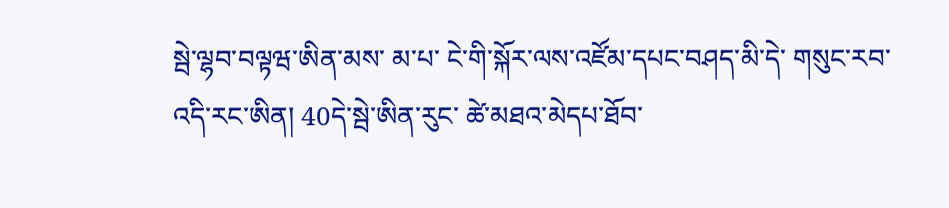སྦེ་ལྷབ་བལྟཝ་ཨིན་མས་ མ་པ་ ངེ་གི་སྐོར་ལས་འཛོམ་དཔང་བཤད་མི་དེ་ གསུང་རབ་འདི་རང་ཨིན། 40དེ་སྦེ་ཨིན་རུང་ ཚེ་མཐའ་མེདཔ་ཐོབ་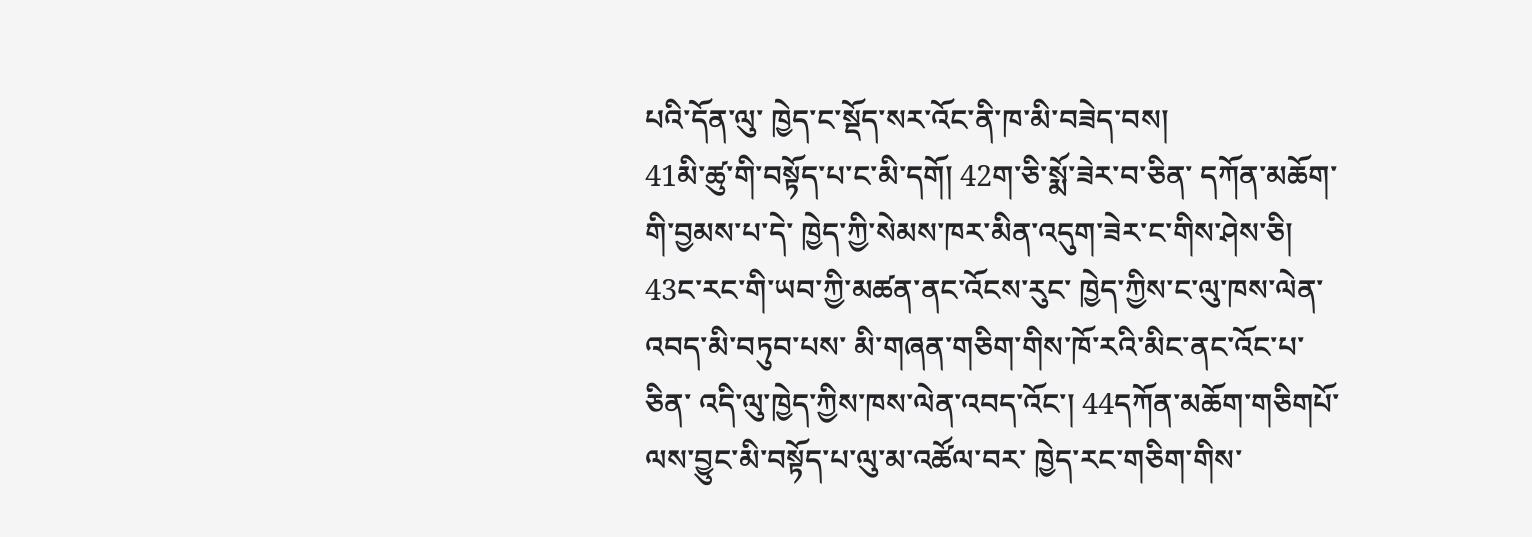པའི་དོན་ལུ་ ཁྱེད་ང་སྡོད་སར་འོང་ནི་ཁ་མི་བཟེད་བས།
41མི་ཚུ་གི་བསྟོད་པ་ང་མི་དགོ། 42ག་ཅི་སྨོ་ཟེར་བ་ཅིན་ དཀོན་མཆོག་གི་བྱམས་པ་དེ་ ཁྱེད་ཀྱི་སེམས་ཁར་མིན་འདུག་ཟེར་ང་གིས་ཤེས་ཅི། 43ང་རང་གི་ཡབ་ཀྱི་མཚན་ནང་འོངས་རུང་ ཁྱེད་ཀྱིས་ང་ལུ་ཁས་ལེན་འབད་མི་བཏུབ་པས་ མི་གཞན་གཅིག་གིས་ཁོ་རའི་མིང་ནང་འོང་པ་ཅིན་ འདི་ལུ་ཁྱེད་ཀྱིས་ཁས་ལེན་འབད་འོང་། 44དཀོན་མཆོག་གཅིགཔོ་ལས་བྱུང་མི་བསྟོད་པ་ལུ་མ་འཚོལ་བར་ ཁྱེད་རང་གཅིག་གིས་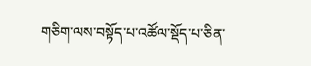གཅིག་ལས་བསྟོད་པ་འཚོལ་སྡོད་པ་ཅིན་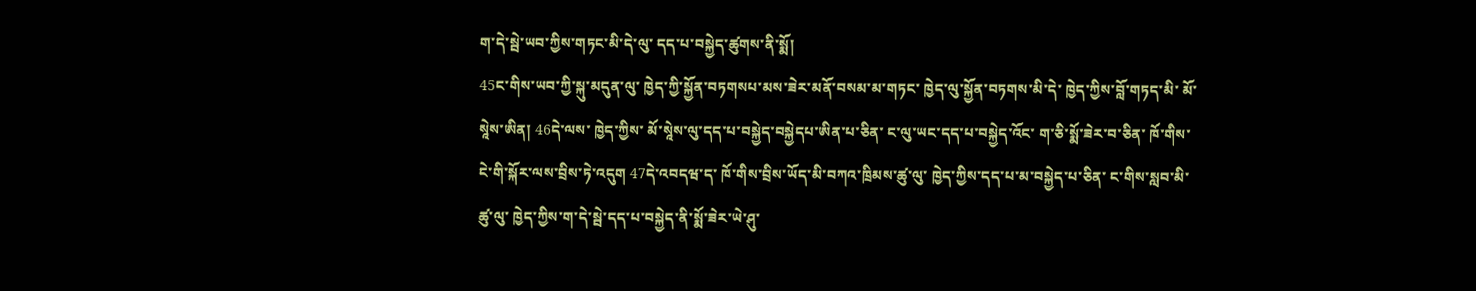ག་དེ་སྦེ་ཡབ་ཀྱིས་གཏང་མི་དེ་ལུ་ དད་པ་བསྐྱེད་ཚུགས་ནི་སྨོ།
45ང་གིས་ཡབ་ཀྱི་སྐུ་མདུན་ལུ་ ཁྱེད་ཀྱི་སྐྱོན་བཏགསཔ་མས་ཟེར་མནོ་བསམ་མ་གཏང་ ཁྱེད་ལུ་སྐྱོན་བཏགས་མི་དེ་ ཁྱེད་ཀྱིས་བློ་གཏད་མི་ མོ་སཱེས་ཨིན། 46དེ་ལས་ ཁྱེད་ཀྱིས་ མོ་སཱེས་ལུ་དད་པ་བསྐྱེད་བསྐྱེདཔ་ཨིན་པ་ཅིན་ ང་ལུ་ཡང་དད་པ་བསྐྱེད་འོང་ ག་ཅི་སྨོ་ཟེར་བ་ཅིན་ ཁོ་གིས་ངེ་གི་སྐོར་ལས་བྲིས་ཏེ་འདུག 47དེ་འབདཝ་ད་ ཁོ་གིས་བྲིས་ཡོད་མི་བཀའ་ཁྲིམས་ཚུ་ལུ་ ཁྱེད་ཀྱིས་དད་པ་མ་བསྐྱེད་པ་ཅིན་ ང་གིས་སླབ་མི་ཚུ་ལུ་ ཁྱེད་ཀྱིས་ག་དེ་སྦེ་དད་པ་བསྐྱེད་ནི་སྨོ་ཟེར་ཡེ་ཤུ་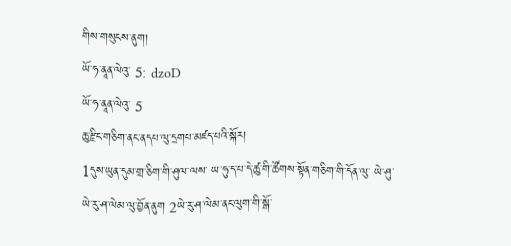གིས་གསུངས་ནུག།
ཡོ་ཧ་ནཱན་ལེའུ་ 5: dzoD
ཡོ་ཧ་ནཱན་ལེའུ་ 5
ཆུ་རྫིང་གཅིག་ནང་ནདཔ་ལུ་དྲགཔ་མཛད་པའི་སྐོར།
1དུས་ཡུན་དུམ་གྲ་ཅིག་གི་ཤུལ་ལས་ ཡ་ཧུ་ད་པ་དེ་ཚུ་གི་ཚོགས་སྟོན་གཅིག་གི་དོན་ལུ་ ཡེ་ཤུ་ ཡེ་རུ་ཤ་ལེམ་ལུ་བྱོན་ནུག 2ཡེ་རུ་ཤ་ལེམ་ནང་ལུག་གི་སྒོ་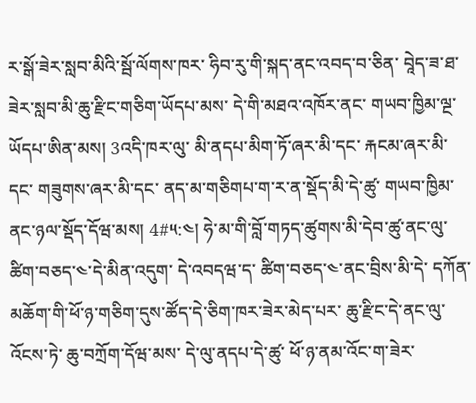ར་སྒོ་ཟེར་སླབ་མིའི་སྦོ་ལོགས་ཁར་ ཧིབ་རུ་གི་སྐད་ནང་འབད་བ་ཅིན་ བཱེད་ཟ་ཐ་ཟེར་སླབ་མི་ཆུ་རྫིང་གཅིག་ཡོདཔ་མས་ དེ་གི་མཐའ་འཁོར་ནང་ གཡབ་ཁྱིམ་ལྔ་ཡོདཔ་ཨིན་མས། 3འདི་ཁར་ལུ་ མི་ནདཔ་མིག་ཏོ་ཞར་མི་དང་ རྐངམ་ཞར་མི་དང་ གཟུགས་ཞར་མི་དང་ ནད་མ་གཅིགཔ་ག་ར་ན་སྡོད་མི་དེ་ཚུ་ གཡབ་ཁྱིམ་ནང་ཉལ་སྡོད་དོཝ་མས། 4#༥:༤། ཧེ་མ་གི་བློ་གཏད་ཚུགས་མི་དེབ་ཚུ་ནང་ལུ་ ཚིག་བཅད་༤་དེ་མིན་འདུག་ དེ་འབདཝ་ད་ ཚིག་བཅད་༤་ནང་བྲིས་མི་དེ་ དཀོན་མཆོག་གི་ཕོ་ཉ་གཅིག་དུས་ཚོད་དེ་ཅིག་ཁར་ཟེར་མེད་པར་ ཆུ་རྫིང་དེ་ནང་ལུ་འོངས་ཏེ་ ཆུ་བཀྲོག་དོཝ་མས་ དེ་ལུ་ནདཔ་དེ་ཚུ་ ཕོ་ཉ་ནམ་འོང་ག་ཟེར་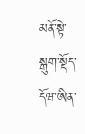མནོ་སྟེ་ སྒུག་སྡོད་དོཝ་ཨིན་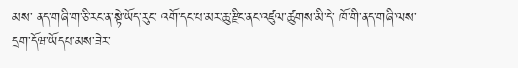མས་ ནད་གཞི་ག་ཅི་རང་ན་སྟེ་ཡོད་རུང་ འགོ་དང་པ་མར་ཆུ་རྫིང་ནང་འཛུལ་ཚུགས་མི་དེ་ ཁོ་གི་ནད་གཞི་ལས་དྲག་དོཝ་ཡོདཔ་མས་ཟེར་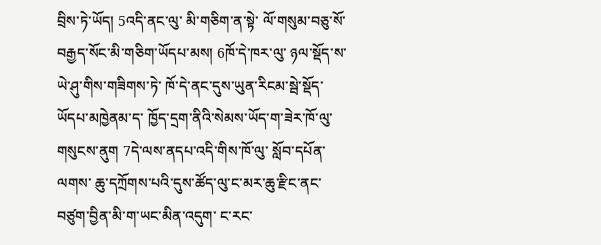བྲིས་ཏེ་ཡོད། 5འདི་ནང་ལུ་ མི་གཅིག་ན་སྟེ་ ལོ་གསུམ་བཅུ་སོ་བརྒྱད་སོང་མི་གཅིག་ཡོདཔ་མས། 6ཁོ་དེ་ཁར་ལུ་ ཉལ་སྡོད་ས་ ཡེ་ཤུ་གིས་གཟིགས་ཏེ་ ཁོ་དེ་ནང་དུས་ཡུན་རིངམ་སྦེ་སྡོད་ཡོདཔ་མཁྱེནམ་ད་ ཁྱོད་དྲག་ནིའི་སེམས་ཡོད་ག་ཟེར་ཁོ་ལུ་གསུངས་ནུག 7དེ་ལས་ནདཔ་འདི་གིས་ཁོ་ལུ་ སློབ་དཔོན་ལགས་ ཆུ་དཀྲོགས་པའི་དུས་ཚོད་ལུ་ང་མར་ཆུ་རྫིང་ནང་བཙུག་བྱིན་མི་ག་ཡང་མིན་འདུག་ ང་རང་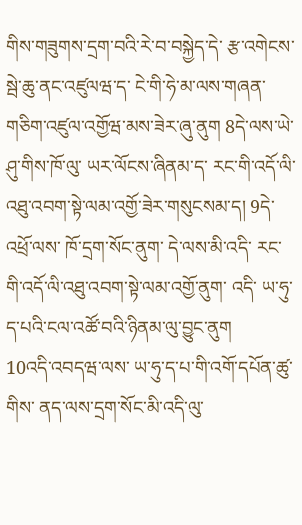གིས་གཟུགས་དྲག་བའི་རེ་བ་བསྐྱེད་དེ་ རྩ་འགེངས་སྦེ་ཆུ་ནང་འཛུལཝ་ད་ ངེ་གི་ཧེ་མ་ལས་གཞན་གཅིག་འཛུལ་འགྱོཝ་མས་ཟེར་ཞུ་ནུག 8དེ་ལས་ཡེ་ཤུ་གིས་ཁོ་ལུ་ ཡར་ལོངས་ཞིནམ་ད་ རང་གི་འདོ་ལི་འཐུ་འབག་སྟེ་ལམ་འགྱོ་ཟེར་གསུངསམ་ད། 9དེ་འཕྲོ་ལས་ ཁོ་དྲག་སོང་ནུག་ དེ་ལས་མི་འདི་ རང་གི་འདོ་ལི་འཐུ་འབག་སྟེ་ལམ་འགྱོ་ནུག་ འདི་ ཡ་ཧུ་ད་པའི་ངལ་འཚོ་བའི་ཉིནམ་ལུ་བྱུང་ནུག
10འདི་འབདཝ་ལས་ ཡ་ཧུ་ད་པ་གི་འགོ་དཔོན་ཚུ་གིས་ ནད་ལས་དྲག་སོང་མི་འདི་ལུ་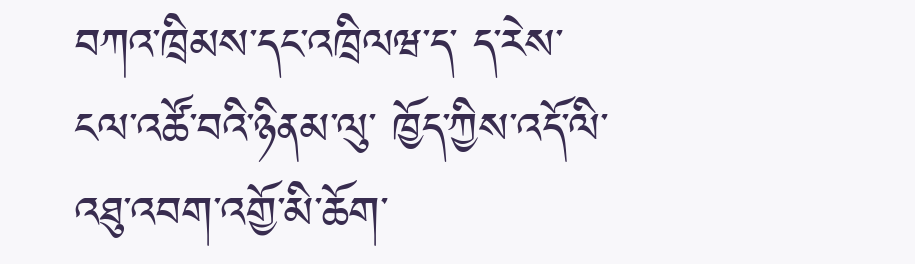བཀའ་ཁྲིམས་དང་འཁྲིལཝ་ད་ ད་རེས་ངལ་འཚོ་བའི་ཉིནམ་ལུ་ ཁྱོད་ཀྱིས་འདོ་ལི་འཐུ་འབག་འགྱོ་མི་ཆོག་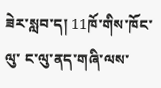ཟེར་སླབ་ད། 11ཁོ་གིས་ཁོང་ལུ་ ང་ལུ་ནད་གཞི་ལས་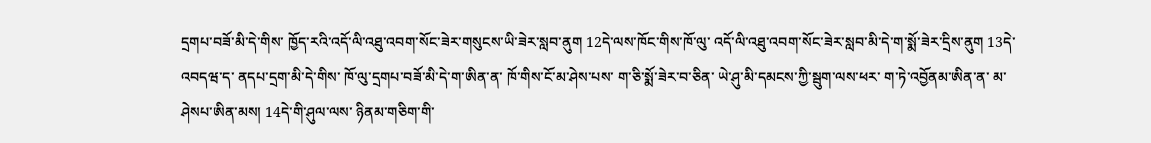དྲགཔ་བཟོ་མི་དེ་གིས་ ཁྱོད་རའི་འདོ་ལི་འཐུ་འབག་སོང་ཟེར་གསུངས་ཡི་ཟེར་སླབ་ནུག 12དེ་ལས་ཁོང་གིས་ཁོ་ལུ་ འདོ་ལི་འཐུ་འབག་སོང་ཟེར་སླབ་མི་དེ་ག་སྨོ་ཟེར་དྲིས་ནུག 13དེ་འབདཝ་ད་ ནདཔ་དྲག་མི་དེ་གིས་ ཁོ་ལུ་དྲགཔ་བཟོ་མི་དེ་ག་ཨིན་ན་ ཁོ་གིས་ངོ་མ་ཤེས་པས་ ག་ཅི་སྨོ་ཟེར་བ་ཅིན་ ཡེ་ཤུ་མི་དམངས་ཀྱི་སྦུག་ལས་ཕར་ ག་ཏེ་འབྱོནམ་ཨིན་ན་ མ་ཤེསཔ་ཨིན་མས། 14དེ་གི་ཤུལ་ལས་ ཉིནམ་གཅིག་གི་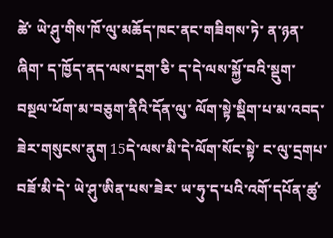ཚེ་ ཡེ་ཤུ་གིས་ཁོ་ལུ་མཆོད་ཁང་ནང་གཟིགས་ཏེ་ ན་ཉན་ཞིག་ ད་ཁྱོད་ནད་ལས་དྲག་ཅི་ ད་དེ་ལས་སྐྱོ་བའི་སྡུག་བསྔལ་ཕོག་མ་བཅུག་ནིའི་དོན་ལུ་ ལོག་སྟེ་སྡིག་པ་མ་འབད་ཟེར་གསུངས་ནུག 15དེ་ལས་མི་དེ་ལོག་སོང་སྟེ་ ང་ལུ་དྲགཔ་བཟོ་མི་དེ་ ཡེ་ཤུ་ཨིན་པས་ཟེར་ ཡ་ཧུ་ད་པའི་འགོ་དཔོན་ཚུ་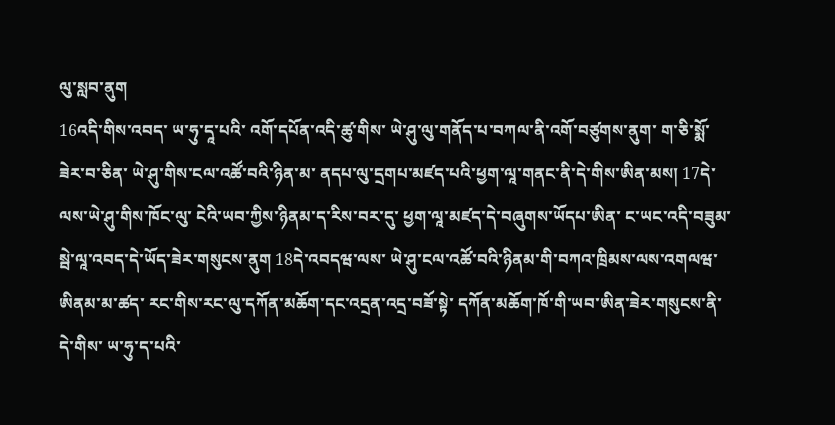ལུ་སླབ་ནུག
16འདི་གིས་འབད་ ཡ་ཧུ་དཱ་པའི་ འགོ་དཔོན་འདི་ཚུ་གིས་ ཡེ་ཤུ་ལུ་གནོད་པ་བཀལ་ནི་འགོ་བཙུགས་ནུག་ ག་ཅི་སྨོ་ཟེར་བ་ཅིན་ ཡེ་ཤུ་གིས་ངལ་འཚོ་བའི་ཉིན་མ་ ནདཔ་ལུ་དྲགཔ་མཛད་པའི་ཕྱག་ལཱ་གནང་ནི་དེ་གིས་ཨིན་མས། 17དེ་ལས་ཡེ་ཤུ་གིས་ཁོང་ལུ་ ངེའི་ཡབ་ཀྱིས་ཉིནམ་ད་རིས་བར་དུ་ ཕྱག་ལཱ་མཛད་དེ་བཞུགས་ཡོདཔ་ཨིན་ ང་ཡང་འདི་བཟུམ་སྦེ་ལཱ་འབད་དེ་ཡོད་ཟེར་གསུངས་ནུག 18དེ་འབདཝ་ལས་ ཡེ་ཤུ་ངལ་འཚོ་བའི་ཉིནམ་གི་བཀའ་ཁྲིམས་ལས་འགལཝ་ཨིནམ་མ་ཚད་ རང་གིས་རང་ལུ་དཀོན་མཆོག་དང་འདྲན་འདྲ་བཟོ་སྟེ་ དཀོན་མཆོག་ཁོ་གི་ཡབ་ཨིན་ཟེར་གསུངས་ནི་དེ་གིས་ ཡ་ཧུ་ད་པའི་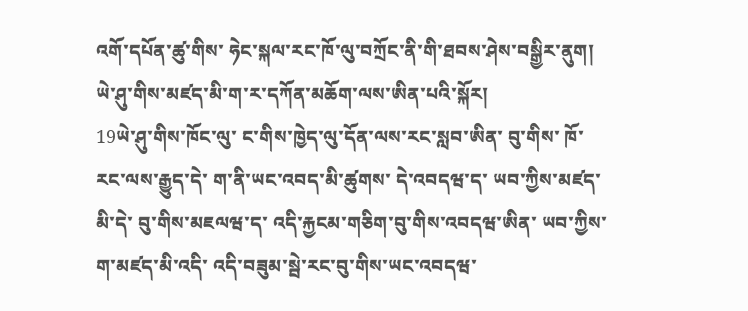འགོ་དཔོན་ཚུ་གིས་ ཧེང་སྐལ་རང་ཁོ་ལུ་བཀྲོང་ནི་གི་ཐབས་ཤེས་བསྒྱིར་ནུག།
ཡེ་ཤུ་གིས་མཛད་མི་ག་ར་དཀོན་མཆོག་ལས་ཨིན་པའི་སྐོར།
19ཡེ་ཤུ་གིས་ཁོང་ལུ་ ང་གིས་ཁྱེད་ལུ་དོན་ལས་རང་སླབ་ཨིན་ བུ་གིས་ ཁོ་རང་ལས་རྒྱུད་དེ་ ག་ནི་ཡང་འབད་མི་ཚུགས་ དེ་འབདཝ་ད་ ཡབ་ཀྱིས་མཛད་མི་དེ་ བུ་གིས་མཇལཝ་ད་ འདི་རྐྱངམ་གཅིག་བུ་གིས་འབདཝ་ཨིན་ ཡབ་ཀྱིས་ག་མཛད་མི་འདི་ འདི་བཟུམ་སྦེ་རང་བུ་གིས་ཡང་འབདཝ་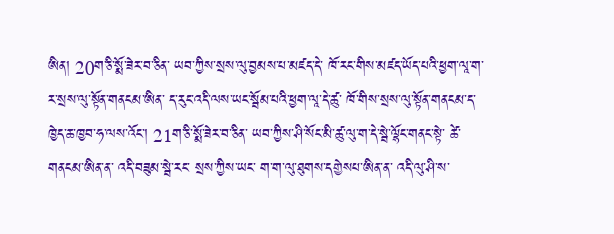ཨིན། 20ག་ཅི་སྨོ་ཟེར་བ་ཅིན་ ཡབ་ཀྱིས་སྲས་ལུ་བྱམས་པ་མཛད་དེ་ ཁོ་རང་གིས་མཛད་ཡོད་པའི་ཕྱག་ལཱ་ག་ར་སྲས་ལུ་སྟོན་གནངམ་ཨིན་ ད་རུང་འདི་ལས་ཡང་སྦོམ་པའི་ཕྱག་ལཱ་དེ་ཚུ་ ཁོ་གིས་སྲས་ལུ་སྟོན་གནངམ་ད་ ཁྱེད་ཆ་ཁྱབ་ཧ་ལས་འོང་། 21ག་ཅི་སྨོ་ཟེར་བ་ཅིན་ ཡབ་ཀྱིས་ཤི་སོང་མི་ཚུ་ལུ་ག་དེ་སྦེ་ལྷོང་གནང་སྟེ་ ཚེ་གནངམ་ཨིན་ན་ འདི་བཟུམ་སྦེ་རང་ སྲས་ཀྱིས་ཡང་ ག་ག་ལུ་ཐུགས་དགྱེསཔ་ཨིན་ན་ འདི་ལུ་ཤི་ས་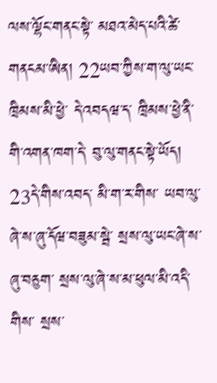ལས་ལྷོང་གནང་སྟེ་ མཐའ་མེད་པའི་ཚེ་གནངམ་ཨིན། 22ཡབ་ཀྱིས་ག་ལུ་ཡང་ཁྲིམས་མི་ཕྱེ་ དེ་འབདཝ་ད་ ཁྲིམས་ཕྱེ་ནི་གི་འགན་ཁག་དེ་ བུ་ལུ་གནང་སྟེ་ཡོད། 23དེ་གིས་འབད་ མི་ག་ར་གིས་ ཡབ་ལུ་ཞེ་ས་ཞུ་དོཝ་བཟུམ་སྦེ་ སྲས་ལུ་ཡང་ཞེ་ས་ཞུ་བཅུག་ སྲས་ལུ་ཞེ་ས་མ་ཕུལ་མི་འདི་གིས་ སྲས་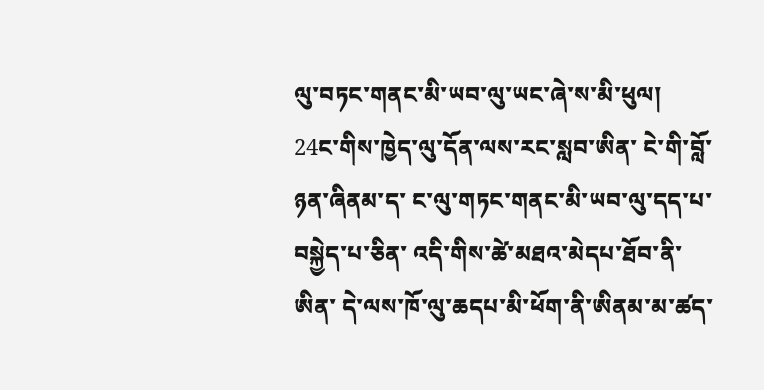ལུ་བཏང་གནང་མི་ཡབ་ལུ་ཡང་ཞེ་ས་མི་ཕུལ།
24ང་གིས་ཁྱེད་ལུ་དོན་ལས་རང་སླབ་ཨིན་ ངེ་གི་བློ་ཉན་ཞིནམ་ད་ ང་ལུ་གཏང་གནང་མི་ཡབ་ལུ་དད་པ་བསྐྱེད་པ་ཅིན་ འདི་གིས་ཚེ་མཐའ་མེདཔ་ཐོབ་ནི་ཨིན་ དེ་ལས་ཁོ་ལུ་ཆདཔ་མི་ཕོག་ནི་ཨིནམ་མ་ཚད་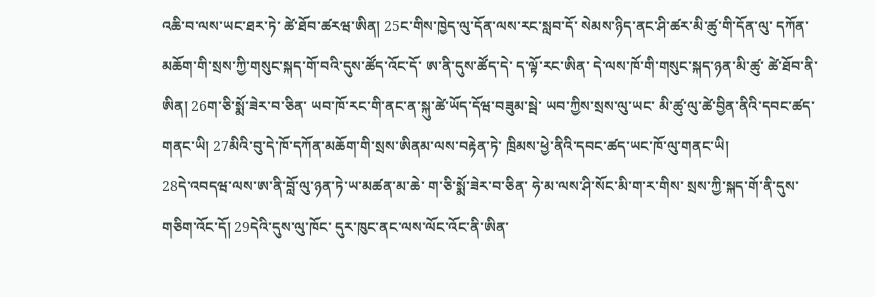འཆི་བ་ལས་ཡང་ཐར་ཏེ་ ཚེ་ཐོབ་ཚརཝ་ཨིན། 25ང་གིས་ཁྱེད་ལུ་དོན་ལས་རང་སླབ་དོ་ སེམས་ཉིད་ནང་ཤི་ཚར་མི་ཚུ་གི་དོན་ལུ་ དཀོན་མཆོག་གི་སྲས་ཀྱི་གསུང་སྐད་གོ་བའི་དུས་ཚོད་འོང་དོ་ ཨ་ནི་དུས་ཚོད་དེ་ ད་ལྟོ་རང་ཨིན་ དེ་ལས་ཁོ་གི་གསུང་སྐད་ཉན་མི་ཚུ་ ཚེ་ཐོབ་ནི་ཨིན། 26ག་ཅི་སྨོ་ཟེར་བ་ཅིན་ ཡབ་ཁོ་རང་གི་ནང་ན་སྐུ་ཚེ་ཡོད་དོཝ་བཟུམ་སྦེ་ ཡབ་ཀྱིས་སྲས་ལུ་ཡང་ མི་ཚུ་ལུ་ཚེ་བྱིན་ནིའི་དབང་ཚད་གནང་ཡི། 27མིའི་བུ་དེ་ཁོ་དཀོན་མཆོག་གི་སྲས་ཨིནམ་ལས་བརྟེན་ཏེ་ ཁྲིམས་ཕྱེ་ནིའི་དབང་ཚད་ཡང་ཁོ་ལུ་གནང་ཡི།
28དེ་འབདཝ་ལས་ཨ་ནི་བློ་ལུ་ཉན་ཏེ་ཡ་མཚན་མ་ཆེ་ ག་ཅི་སྨོ་ཟེར་བ་ཅིན་ ཧེ་མ་ལས་ཤི་སོང་མི་ག་ར་གིས་ སྲས་ཀྱི་སྐད་གོ་ནི་དུས་གཅིག་འོང་དོ། 29དེའི་དུས་ལུ་ཁོང་ དུར་ཁུང་ནང་ལས་ལོང་འོང་ནི་ཨིན་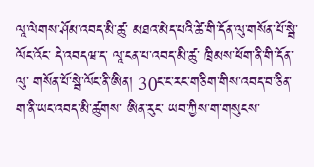ལཱ་ལེགས་ཤོམ་འབད་མི་ཚུ་ མཐའ་མེད་པའི་ཚེ་གི་དོན་ལུ་གསོན་པོ་སྦེ་ལོང་འོང་ དེ་འབདཝ་ད་ ལཱ་ངན་པ་འབད་མི་ཚུ་ ཁྲིམས་ཕོག་ནི་གི་དོན་ལུ་ གསོན་པོ་སྦེ་ལོང་ནི་ཨིན། 30ང་ང་རང་གཅིག་གིས་འབད་བ་ཅིན་ ག་ནི་ཡང་འབད་མི་ཚུགས་ ཨིན་རུང་ ཡབ་ཀྱིས་ག་གསུངས་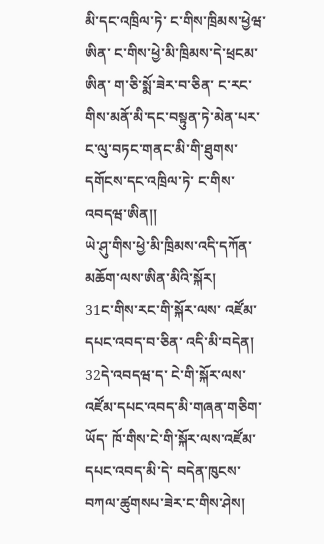མི་དང་འཁྲིལ་ཏེ་ ང་གིས་ཁྲིམས་ཕྱེཝ་ཨིན་ ང་གིས་ཕྱེ་མི་ཁྲིམས་དེ་ཕྲངམ་ཨིན་ ག་ཅི་སྨོ་ཟེར་བ་ཅིན་ ང་རང་གིས་མནོ་མི་དང་བསྟུན་ཏེ་མེན་པར་ ང་ལུ་བཏང་གནང་མི་གི་ཐུགས་དགོངས་དང་འཁྲིལ་ཏེ་ ང་གིས་འབདཝ་ཨིན།།
ཡེ་ཤུ་གིས་ཕྱེ་མི་ཁྲིམས་འདི་དཀོན་མཆོག་ལས་ཨིན་མིའི་སྐོར།
31ང་གིས་རང་གི་སྐོར་ལས་ འཛོམ་དཔང་འབད་བ་ཅིན་ འདི་མི་བདེན། 32དེ་འབདཝ་ད་ ངེ་གི་སྐོར་ལས་འཛོམ་དཔང་འབད་མི་གཞན་གཅིག་ཡོད་ ཁོ་གིས་ངེ་གི་སྐོར་ལས་འཛོམ་དཔང་འབད་མི་དེ་ བདེན་ཁུངས་བཀལ་ཚུགསཔ་ཟེར་ང་གིས་ཤེས།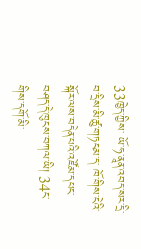33ཁྱེད་ཀྱིས་ ཡོ་ཧ་ནཱན་འབད་སར་དྲི་བ་དྲིས་མི་ཚུ་གཏངམ་ད་ ཁོ་གིས་ངེའི་སྐོར་ལས་བདེན་པའི་འཛོམ་དཔང་བཤད་དེ་ཁུངས་བཀལ་ཡི། 34ང་གིས་དགོ་མི་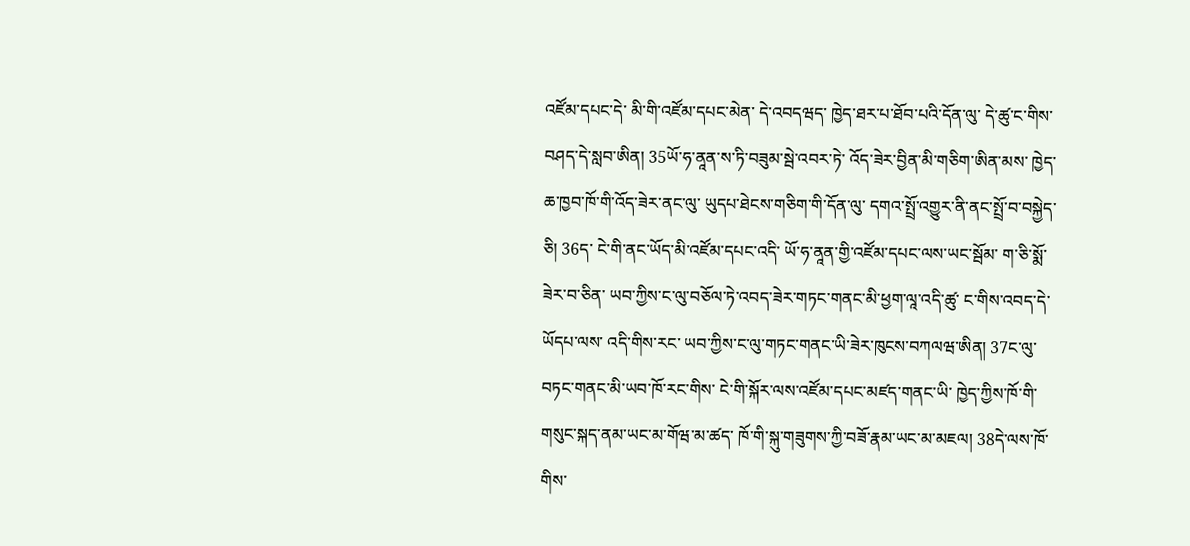འཛོམ་དཔང་དེ་ མི་གི་འཛོམ་དཔང་མེན་ དེ་འབདཝད་ ཁྱེད་ཐར་པ་ཐོབ་པའི་དོན་ལུ་ དེ་ཚུ་ང་གིས་བཤད་དེ་སླབ་ཨིན། 35ཡོ་ཧ་ནཱན་ས་ཏི་བཟུམ་སྦེ་འབར་ཏེ་ འོད་ཟེར་བྱིན་མི་གཅིག་ཨིན་མས་ ཁྱེད་ཆ་ཁྱབ་ཁོ་གི་འོད་ཟེར་ནང་ལུ་ ཡུདཔ་ཐེངས་གཅིག་གི་དོན་ལུ་ དགའ་སྤྲོ་འགྱུར་ནི་ནང་སྤྲོ་བ་བསྐྱེད་ཅི། 36ད་ ངེ་གི་ནང་ཡོད་མི་འཛོམ་དཔང་འདི་ ཡོ་ཧ་ནཱན་གྱི་འཛོམ་དཔང་ལས་ཡང་སྦོམ་ ག་ཅི་སྨོ་ཟེར་བ་ཅིན་ ཡབ་ཀྱིས་ང་ལུ་བཅོལ་ཏེ་འབད་ཟེར་གཏང་གནང་མི་ཕྱག་ལཱ་འདི་ཚུ་ ང་གིས་འབད་དེ་ཡོདཔ་ལས་ འདི་གིས་རང་ ཡབ་ཀྱིས་ང་ལུ་གཏང་གནང་ཡི་ཟེར་ཁུངས་བཀལཝ་ཨིན། 37ང་ལུ་བཏང་གནང་མི་ཡབ་ཁོ་རང་གིས་ ངེ་གི་སྐོར་ལས་འཛོམ་དཔང་མཛད་གནང་ཡི་ ཁྱེད་ཀྱིས་ཁོ་གི་གསུང་སྐད་ནམ་ཡང་མ་གོཝ་མ་ཚད་ ཁོ་གི་སྐུ་གཟུགས་ཀྱི་བཟོ་རྣམ་ཡང་མ་མཇལ། 38དེ་ལས་ཁོ་གིས་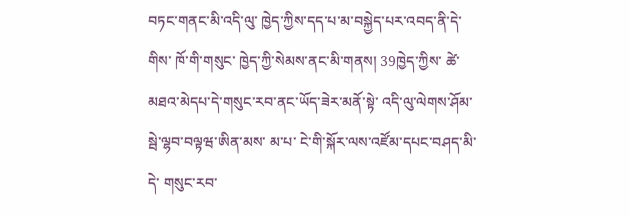བཏང་གནང་མི་འདི་ལུ་ ཁྱེད་ཀྱིས་དད་པ་མ་བསྐྱེད་པར་འབད་ནི་དེ་གིས་ ཁོ་གི་གསུང་ ཁྱེད་ཀྱི་སེམས་ནང་མི་གནས། 39ཁྱེད་ཀྱིས་ ཚེ་མཐའ་མེདཔ་དེ་གསུང་རབ་ནང་ཡོད་ཟེར་མནོ་སྟེ་ འདི་ལུ་ལེགས་ཤོམ་སྦེ་ལྷབ་བལྟཝ་ཨིན་མས་ མ་པ་ ངེ་གི་སྐོར་ལས་འཛོམ་དཔང་བཤད་མི་དེ་ གསུང་རབ་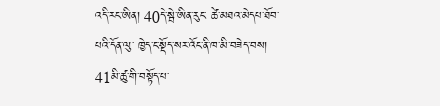འདི་རང་ཨིན། 40དེ་སྦེ་ཨིན་རུང་ ཚེ་མཐའ་མེདཔ་ཐོབ་པའི་དོན་ལུ་ ཁྱེད་ང་སྡོད་སར་འོང་ནི་ཁ་མི་བཟེད་བས།
41མི་ཚུ་གི་བསྟོད་པ་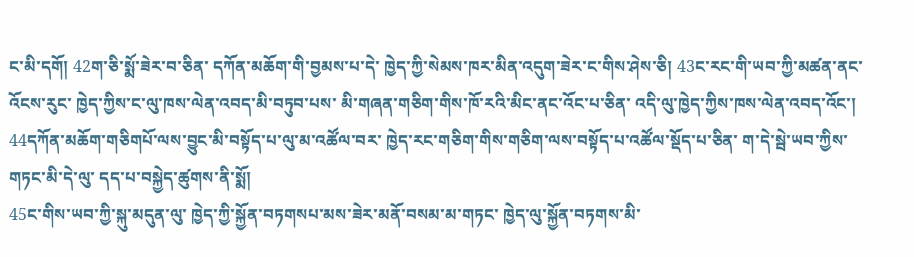ང་མི་དགོ། 42ག་ཅི་སྨོ་ཟེར་བ་ཅིན་ དཀོན་མཆོག་གི་བྱམས་པ་དེ་ ཁྱེད་ཀྱི་སེམས་ཁར་མིན་འདུག་ཟེར་ང་གིས་ཤེས་ཅི། 43ང་རང་གི་ཡབ་ཀྱི་མཚན་ནང་འོངས་རུང་ ཁྱེད་ཀྱིས་ང་ལུ་ཁས་ལེན་འབད་མི་བཏུབ་པས་ མི་གཞན་གཅིག་གིས་ཁོ་རའི་མིང་ནང་འོང་པ་ཅིན་ འདི་ལུ་ཁྱེད་ཀྱིས་ཁས་ལེན་འབད་འོང་། 44དཀོན་མཆོག་གཅིགཔོ་ལས་བྱུང་མི་བསྟོད་པ་ལུ་མ་འཚོལ་བར་ ཁྱེད་རང་གཅིག་གིས་གཅིག་ལས་བསྟོད་པ་འཚོལ་སྡོད་པ་ཅིན་ ག་དེ་སྦེ་ཡབ་ཀྱིས་གཏང་མི་དེ་ལུ་ དད་པ་བསྐྱེད་ཚུགས་ནི་སྨོ།
45ང་གིས་ཡབ་ཀྱི་སྐུ་མདུན་ལུ་ ཁྱེད་ཀྱི་སྐྱོན་བཏགསཔ་མས་ཟེར་མནོ་བསམ་མ་གཏང་ ཁྱེད་ལུ་སྐྱོན་བཏགས་མི་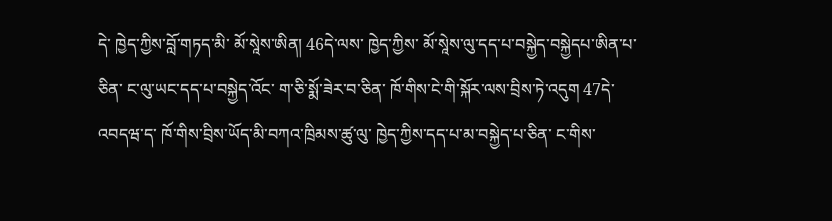དེ་ ཁྱེད་ཀྱིས་བློ་གཏད་མི་ མོ་སཱེས་ཨིན། 46དེ་ལས་ ཁྱེད་ཀྱིས་ མོ་སཱེས་ལུ་དད་པ་བསྐྱེད་བསྐྱེདཔ་ཨིན་པ་ཅིན་ ང་ལུ་ཡང་དད་པ་བསྐྱེད་འོང་ ག་ཅི་སྨོ་ཟེར་བ་ཅིན་ ཁོ་གིས་ངེ་གི་སྐོར་ལས་བྲིས་ཏེ་འདུག 47དེ་འབདཝ་ད་ ཁོ་གིས་བྲིས་ཡོད་མི་བཀའ་ཁྲིམས་ཚུ་ལུ་ ཁྱེད་ཀྱིས་དད་པ་མ་བསྐྱེད་པ་ཅིན་ ང་གིས་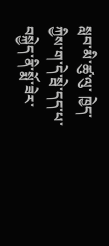སླབ་མི་ཚུ་ལུ་ ཁྱེད་ཀྱིས་ག་དེ་སྦེ་དད་པ་བསྐྱེད་ནི་སྨོ་ཟེར་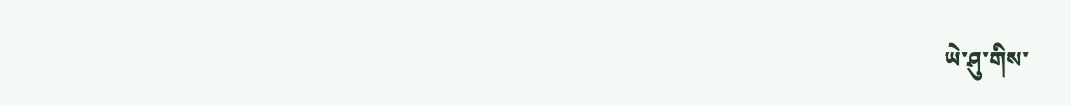ཡེ་ཤུ་གིས་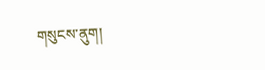གསུངས་ནུག།